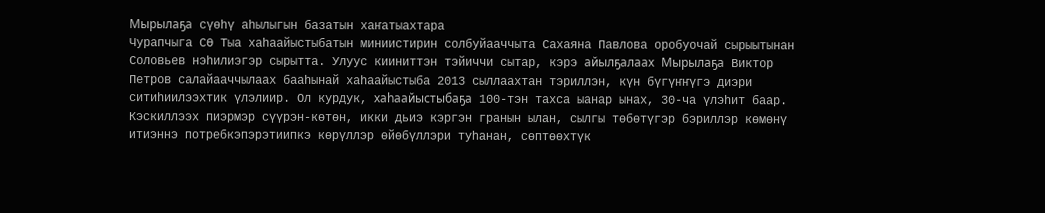Мырылаҕа сүөһү аһылыгын базатын хаҥатыахтара
Чурапчыга СӨ Тыа хаһаайыстыбатын миниистирин солбуйааччыта Сахаяна Павлова оробуочай сырыытынан Соловьев нэһилиэгэр сырытта. Улуус кииниттэн тэйиччи сытар, кэрэ айылҕалаах Мырылаҕа Виктор Петров салайааччылаах бааһынай хаһаайыстыба 2013 сыллаахтан тэриллэн, күн бүгүҥҥүгэ диэри ситиһиилээхтик үлэлиир. Ол курдук, хаһаайыстыбаҕа 100-тэн тахса ыанар ынах, 30-ча үлэһит баар. Кэскиллээх пиэрмэр сүүрэн-көтөн, икки дьиэ кэргэн гранын ылан, сылгы төбөтүгэр бэриллэр көмөнү итиэннэ потребкэпэрэтиипкэ көрүллэр өйөбүллэри туһанан, сөптөөхтүк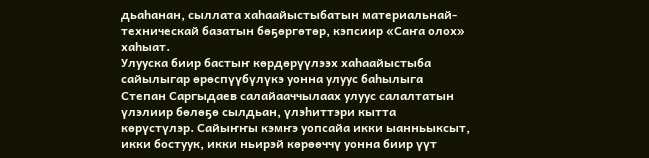дьаһанан, сыллата хаһаайыстыбатын материальнай-техническай базатын бөҕөргөтөр, кэпсиир «Саҥа олох» хаһыат.
Улууска биир бастыҥ көрдөрүүлээх хаһаайыстыба сайылыгар өрөспүүбүлүкэ уонна улуус баһылыга Степан Саргыдаев салайааччылаах улуус салалтатын үлэлиир бөлөҕө сылдьан, үлэһиттэри кытта көрүстүлэр. Сайыҥҥы кэмҥэ уопсайа икки ыанньыксыт, икки бостуук, икки ньирэй көрөөччү уонна биир үүт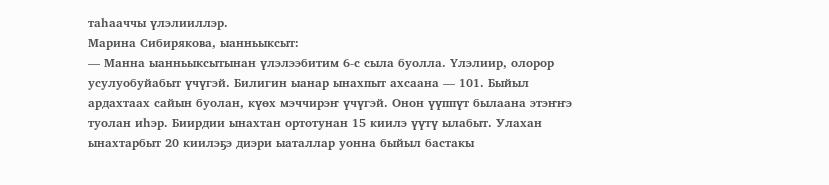таһааччы үлэлииллэр.
Марина Сибирякова, ыанньыксыт:
— Манна ыанньыксытынан үлэлээбитим 6-с сыла буолла. Үлэлиир, олорор усулуобуйабыт үчүгэй. Билигин ыанар ынахпыт ахсаана — 101. Быйыл ардахтаах сайын буолан, күөх мэччирэҥ үчүгэй. Онон үүппүт былаана этэҥҥэ туолан иһэр. Биирдии ынахтан ортотунан 15 киилэ үүтү ылабыт. Улахан ынахтарбыт 20 киилэҕэ диэри ыаталлар уонна быйыл бастакы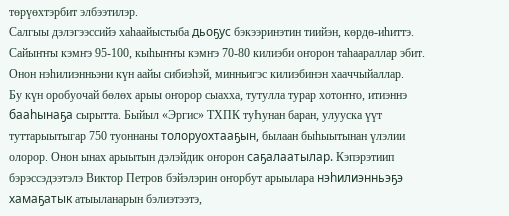төрүөхтэрбит элбээтилэр.
Салгыы дэлэгээссийэ хаһаайыстыба дьоҕус бэкээринэтин тиийэн, көрдө-иһиттэ. Сайыҥҥы кэмҥэ 95-100, кыһыҥҥы кэмҥэ 70-80 килиэби оҥорон таһаараллар эбит. Онон нэһилиэнньэни күн аайы сибиэһэй, минньигэс килиэбинэн хааччыйаллар.
Бу күн оробуочай бөлөх арыы оҥорор сыахха, тутулла турар хотоҥҥо, итиэннэ бааһынаҕа сырытта. Быйыл «Эргис» ТХПК туҺунан баран, улууска үүт туттарыытыгар 750 туоннаны толоруохтааҕын, былаан быһыытынан үлэлии олорор. Онон ынах арыытын дэлэйдик оҥорон саҕалаатылар. Кэпэрэтиип бэрэссэдээтэлэ Виктор Петров бэйэлэрин оҥорбут арыылара нэһилиэнньэҕэ хамаҕатык атыыланарын бэлиэтээтэ,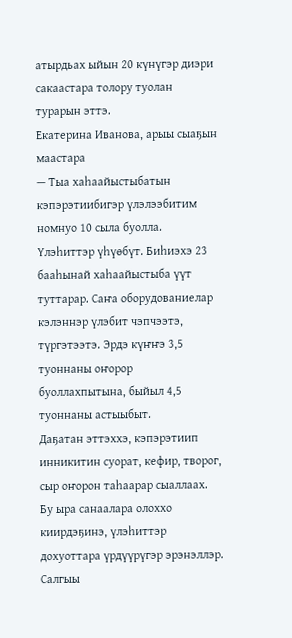атырдьах ыйын 20 күнүгэр диэри сакаастара толору туолан турарын эттэ.
Екатерина Иванова, арыы сыаҕын маастара
— Тыа хаһаайыстыбатын кэпэрэтиибигэр үлэлээбитим номнуо 10 сыла буолла. Үлэһиттэр үһүөбүт. Биһиэхэ 23 бааһынай хаһаайыстыба үүт туттарар. Саҥа оборудованиелар кэлэннэр үлэбит чэпчээтэ, түргэтээтэ. Эрдэ күҥҥэ 3,5 туоннаны оҥорор буоллахпытына, быйыл 4,5 туоннаны астыыбыт.
Даҕатан эттэххэ, кэпэрэтиип инникитин суорат, кефир, творог, сыр оҥорон таһаарар сыаллаах. Бу ыра санаалара олоххо киирдэҕинэ, үлэһиттэр дохуоттара үрдүүрүгэр эрэнэллэр.
Салгыы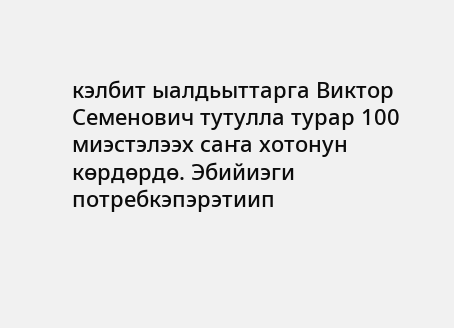кэлбит ыалдьыттарга Виктор Семенович тутулла турар 100 миэстэлээх саҥа хотонун көрдөрдө. Эбийиэги потребкэпэрэтиип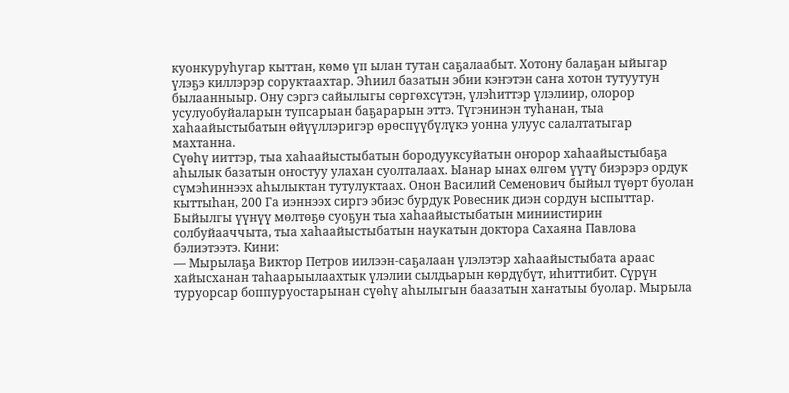куонкуруһугар кыттан, көмө үп ылан тутан саҕалаабыт. Хотону балаҕан ыйыгар үлэҕэ киллэрэр соруктаахтар. Эһиил базатын эбии кэҥэтэн саҥа хотон тутуутун былаанныыр. Ону сэргэ сайылыгы сөргөхсүтэн, үлэһиттэр үлэлиир, олорор усулуобуйаларын тупсарыан баҕарарын эттэ. Түгэнинэн туһанан, тыа хаһаайыстыбатын өйүүллэригэр өрөспүүбүлүкэ уонна улуус салалтатыгар махтанна.
Сүөһү ииттэр, тыа хаһаайыстыбатын бородууксуйатын оҥорор хаһаайыстыбаҕа аһылык базатын оҥостуу улахан суолталаах. Ыанар ынах өлгөм үүтү биэрэрэ ордук сүмэһиннээх аһылыктан тутулуктаах. Онон Василий Семенович быйыл түөрт буолан кыттыһан, 200 Га иэннээх сиргэ эбиэс бурдук Ровесник диэн сордун ыспыттар.
Быйылгы үүнүү мөлтөҕө суоҕун тыа хаһаайыстыбатын миниистирин солбуйааччыта, тыа хаһаайыстыбатын наукатын доктора Сахаяна Павлова бэлиэтээтэ. Кини:
— Мырылаҕа Виктор Петров иилээн-саҕалаан үлэлэтэр хаһаайыстыбата араас хайысханан таһаарыылаахтык үлэлии сылдьарын көрдүбүт, иһиттибит. Сүрүн туруорсар боппуруостарынан сүөһү аһылыгын баазатын хаҥатыы буолар. Мырыла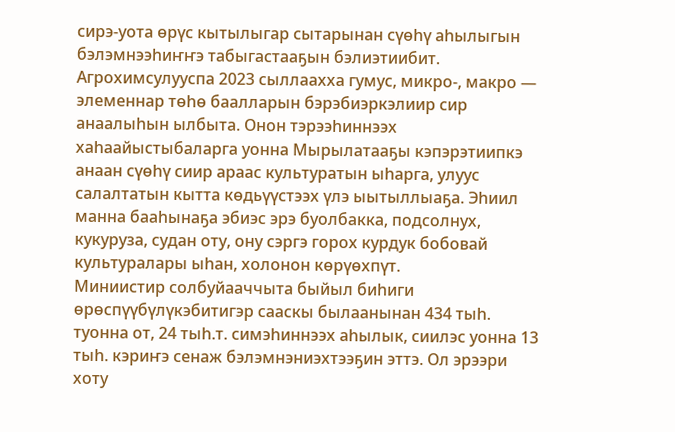сирэ-уота өрүс кытылыгар сытарынан сүөһү аһылыгын бэлэмнээһиҥҥэ табыгастааҕын бэлиэтиибит.
Агрохимсулууспа 2023 сыллаахха гумус, микро-, макро — элеменнар төһө баалларын бэрэбиэркэлиир сир анаалыһын ылбыта. Онон тэрээһиннээх хаһаайыстыбаларга уонна Мырылатааҕы кэпэрэтиипкэ анаан сүөһү сиир араас культуратын ыһарга, улуус салалтатын кытта көдьүүстээх үлэ ыытыллыаҕа. Эһиил манна бааһынаҕа эбиэс эрэ буолбакка, подсолнух, кукуруза, судан оту, ону сэргэ горох курдук бобовай культуралары ыһан, холонон көрүөхпүт.
Миниистир солбуйааччыта быйыл биһиги өрөспүүбүлүкэбитигэр сааскы былаанынан 434 тыһ. туонна от, 24 тыһ.т. симэһиннээх аһылык, сиилэс уонна 13 тыһ. кэриҥэ сенаж бэлэмнэниэхтээҕин эттэ. Ол эрээри хоту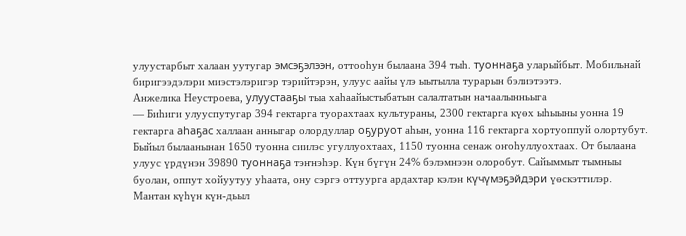улуустарбыт халаан уутугар эмсэҕэлээн, оттооһун былаана 394 тыһ. туоннаҕа уларыйбыт. Мобильнай биригээдэлэри миэстэлэригэр тэрийтэрэн, улуус аайы үлэ ыытылла турарын бэлиэтээтэ.
Анжелика Неустроева, улуустааҕы тыа хаһаайыстыбатын салалтатын начаалынньыга
— Биһиги улууспутугар 394 гектарга туорахтаах культураны, 2300 гектарга күөх ыһыыны уонна 19 гектарга аһаҕас халлаан анныгар олордуллар оҕуруот аһын, уонна 116 гектарга хортуоппуй олортубут. Быйыл былаанынан 1650 туонна сиилэс угуллуохтаах, 1150 туонна сенаж оҥоһуллуохтаах. От былаана улуус үрдүнэн 39890 туоннаҕа тэҥнэһэр. Күн бүгүн 24% бэлэмнээн олоробут. Сайыммыт тымныы буолан, оппут хойуутуу уһаата, ону сэргэ оттуурга ардахтар кэлэн күчүмэҕэйдэри үөскэттилэр. Мантан күһүн күн-дьыл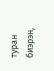туран биэрэн,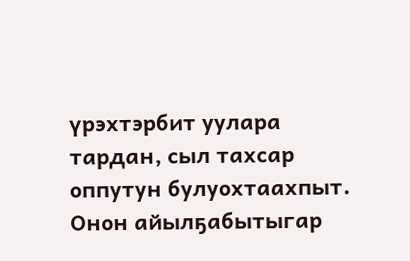үрэхтэрбит уулара тардан, сыл тахсар оппутун булуохтаахпыт. Онон айылҕабытыгар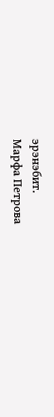эрэнэбит.
Марфа Петрова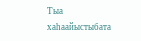Тыа хаһаайыстыбата